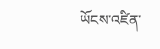ཡོངས་འཛིན་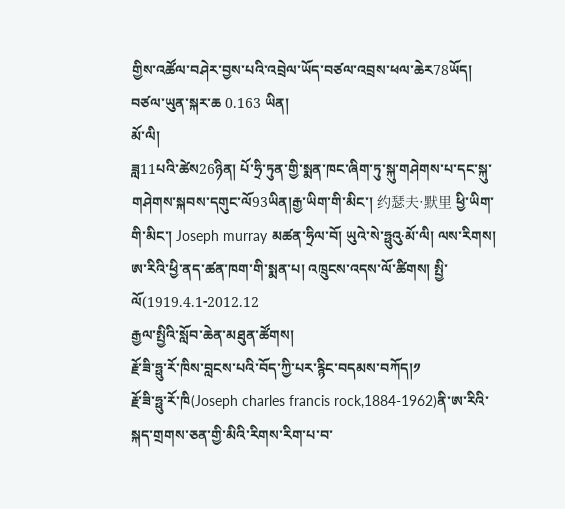གྱིས་འཚོལ་བཤེར་བྱས་པའི་འབྲེལ་ཡོད་བཙལ་འབྲས་ཕལ་ཆེར78ཡོད།  བཙལ་ཡུན་སྐར་ཆ 0.163 ཡིན།
མོ་ལི།
ཟླ11པའི་ཚེས26ཉིན། པོ་ཧྲི་ཏུན་གྱི་སྨན་ཁང་ཞིག་ཏུ་སྐུ་གཤེགས་པ་དང་སྐུ་གཤེགས་སྐབས་དགུང་ལོ93ཡིན།རྒྱ་ཡིག་གི་མིང་། 约瑟夫·默里 ཕྱི་ཡིག་གི་མིང་། Joseph murray མཚན་ཧྲིལ་བོ། ཡུའེ་སེ་ཧྥུའུ·མོ་ལི། ལས་རིགས། ཨ་རིའི་ཕྱི་ནད་ཚན་ཁག་གི་སྨན་པ། འཁྲུངས་འདས་ལོ་ཚིགས། སྤྱི་ལོ(1919.4.1-2012.12
རྒྱལ་སྤྱིའི་སློབ་ཆེན་མཐུན་ཚོགས།
རྗོ་ཟི་ཧྥུ་རོ་ཁིས་བླངས་པའི་བོད་ཀྱི་པར་རྙིང་བདམས་བཀོད།༡
རྗོ་ཟི་ཧྥུ་རོ་ཁི(Joseph charles francis rock,1884-1962)ནི་ཨ་རིའི་སྐད་གྲགས་ཅན་གྱི་མིའི་རིགས་རིག་པ་བ་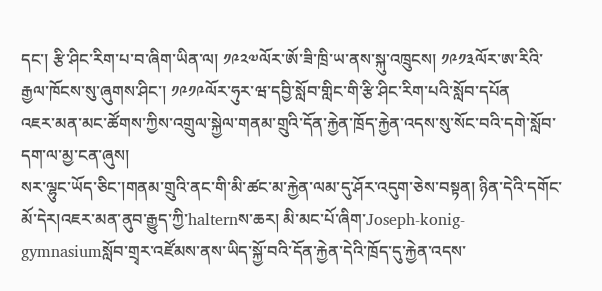དང་། རྩི་ཤིང་རིག་པ་བ་ཞིག་ཡིན་ལ། ༡༩༢༧ལོར་ཨོ་ཟི་ཁྲི་ཡ་ནས་སྐུ་འཁྲུངས། ༡༩༡༣ལོར་ཨ་རིའི་རྒྱལ་ཁོངས་སུ་ཞུགས་ཤིང་། ༡༩༡༩ལོར་ཧུར་ཝ་དབྱི་སློབ་གླིང་གི་རྩི་ཤིང་རིག་པའི་སློབ་དཔོན
འཇར་མན་མང་ཚོགས་ཀྱིས་འགྲུལ་སྐྱེལ་གནམ་གྲུའི་དོན་རྐྱེན་ཁྲོད་རྐྱེན་འདས་སུ་སོང་བའི་དགེ་སློབ་དག་ལ་མྱ་ངན་ཞུས།
སར་ལྷུང་ཡོད་ཅིང་།གནམ་གྲུའི་ནང་གི་མི་ཚང་མ་རྐྱེན་ལམ་དུ་ཤོར་འདུག་ཅེས་བསྟན། ཉིན་དེའི་དགོང་མོ་དེར།འཇར་མན་ནུབ་རྒྱུད་ཀྱི་halternས་ཆར། མི་མང་པོ་ཞིག་Joseph-konig-gymnasiumསློབ་གྲྭར་འཛོམས་ནས་ཡིད་སྐྱོ་བའི་དོན་རྐྱེན་དེའི་ཁྲོད་དུ་རྐྱེན་འདས་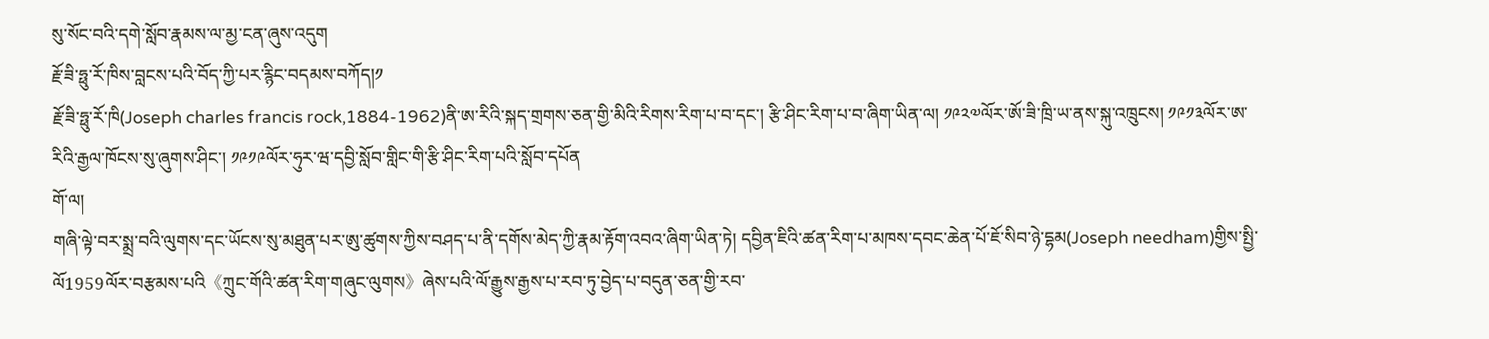སུ་སོང་བའི་དགེ་སློབ་རྣམས་ལ་མྱ་ངན་ཞུས་འདུག
རྗོ་ཟི་ཧྥུ་རོ་ཁིས་བླངས་པའི་བོད་ཀྱི་པར་རྙིང་བདམས་བཀོད།༡
རྗོ་ཟི་ཧྥུ་རོ་ཁི(Joseph charles francis rock,1884-1962)ནི་ཨ་རིའི་སྐད་གྲགས་ཅན་གྱི་མིའི་རིགས་རིག་པ་བ་དང་། རྩི་ཤིང་རིག་པ་བ་ཞིག་ཡིན་ལ། ༡༩༢༧ལོར་ཨོ་ཟི་ཁྲི་ཡ་ནས་སྐུ་འཁྲུངས། ༡༩༡༣ལོར་ཨ་རིའི་རྒྱལ་ཁོངས་སུ་ཞུགས་ཤིང་། ༡༩༡༩ལོར་ཧུར་ཝ་དབྱི་སློབ་གླིང་གི་རྩི་ཤིང་རིག་པའི་སློབ་དཔོན
གོ་ལ།
གཞི་ལྟེ་བར་སྨྲ་བའི་ལུགས་དང་ཡོངས་སུ་མཐུན་པར་ཨུ་ཚུགས་ཀྱིས་བཤད་པ་ནི་དགོས་མེད་ཀྱི་རྣམ་རྟོག་འབའ་ཞིག་ཡིན་ཏེ། དབྱིན་ཇིའི་ཚན་རིག་པ་མཁས་དབང་ཆེན་པོ་ཇོ་སིབ་ཉེ་དྷམ(Joseph needham)གྱིས་སྤྱི་ལོ1959ལོར་བརྩམས་པའི《ཀྲུང་གོའི་ཚན་རིག་གཞུང་ལུགས》ཞེས་པའི་ལོ་རྒྱུས་རྒྱས་པ་རབ་ཏུ་བྱེད་པ་བདུན་ཅན་གྱི་རབ་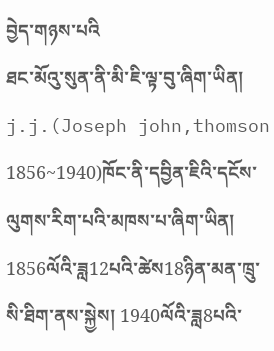བྱེད་གཉས་པའི
ཐང་མོའུ་སུན་ནི་མི་ཇི་ལྟ་བུ་ཞིག་ཡིན།
j.j.(Joseph john,thomson 1856~1940)ཁོང་ནི་དབྱིན་ཇིའི་དངོས་ལུགས་རིག་པའི་མཁས་པ་ཞིག་ཡིན། 1856ལོའི་ཟླ12པའི་ཚེས18ཉིན་མན་ཁྲུ་སི་ཐིག་ནས་སྐྱེས། 1940ལོའི་ཟླ8པའི་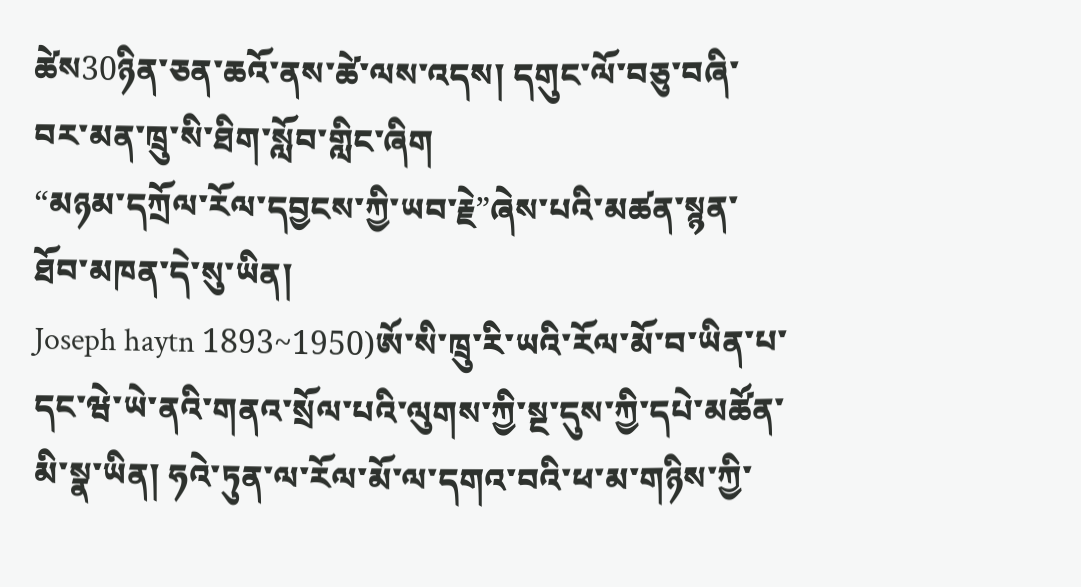ཚེས30ཉིན་ཅན་ཆའོ་ནས་ཚེ་ལས་འདས། དགུང་ལོ་བཅུ་བཞི་བར་མན་ཁྲུ་སི་ཐིག་སློབ་གླིང་ཞིག
“མཉམ་དཀྲོལ་རོལ་དབྱངས་ཀྱི་ཡབ་རྗེ”ཞེས་པའི་མཚན་སྙན་ཐོབ་མཁན་དེ་སུ་ཡིན།
Joseph haytn 1893~1950)ཨོ་སི་ཁྲུ་རི་ཡའི་རོལ་མོ་བ་ཡིན་པ་དང་ཝེ་ཡེ་ནའི་གནའ་སྲོལ་པའི་ལུགས་ཀྱི་སྔ་དུས་ཀྱི་དཔེ་མཚོན་མི་སྣ་ཡིན། ཧའེ་ཏུན་ལ་རོལ་མོ་ལ་དགའ་བའི་ཕ་མ་གཉིས་ཀྱི་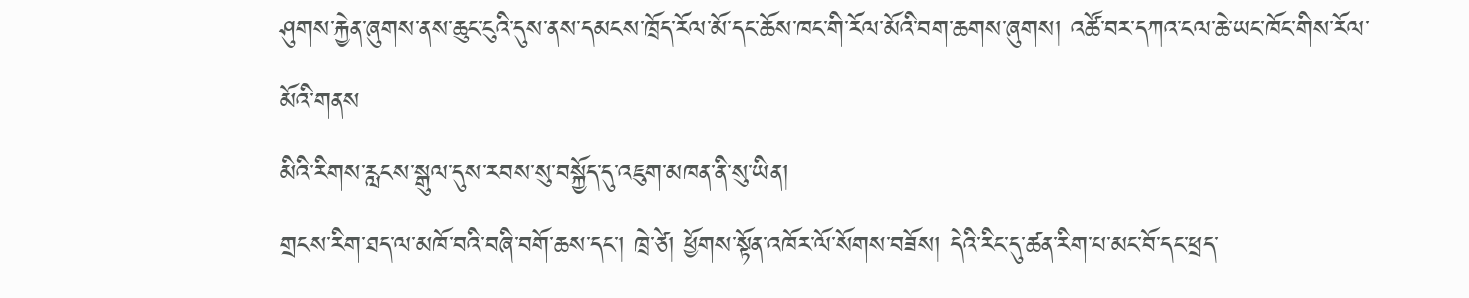ཤུགས་རྐྱེན་ཞུགས་ནས་ཆུང་ངུའི་དུས་ནས་དམངས་ཁྲོད་རོལ་མོ་དང་ཆོས་ཁང་གི་རོལ་མོའི་བག་ཆགས་ཞུགས། འཚོ་བར་དཀའ་ངལ་ཆེ་ཡང་ཁོང་གིས་རོལ་མོའི་གནས
མིའི་རིགས་རླངས་སྒུལ་དུས་རབས་སུ་བསྐྱོད་དུ་འཇུག་མཁན་ནི་སུ་ཡིན།
གྲངས་རིག་ཐད་ལ་མཁོ་བའི་བཞི་བགོ་ཆས་དང་། ཁྲེ་ཙེ། ཕྱོགས་སྟོན་འཁོར་ལོ་སོགས་བཟོས། དེའི་རིང་དུ་ཚན་རིག་པ་མང་བོ་དང་ཕྲད་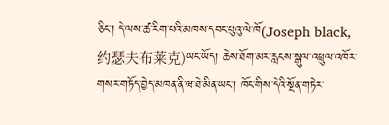ཅིང་། དེ་ལས་ཚ་རིག་པའི་མཁས་དབང་པུའུ་ལེ་ཁོ(Joseph black,约瑟夫布莱克)ཡང་ཡོད། ཆེས་ཐོག་མར་རླངས་སྒུལ་འཕྲུལ་འཁོར་གསར་གཏོད་བྱེད་མཁན་ནི་ཝ་ཐེ་མིན་ཡང་། ཁོང་གིས་དེའི་སྔོན་གཏེར་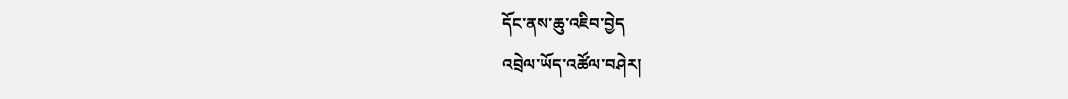དོང་ནས་ཆུ་འཇིབ་བྱེད
འབྲེལ་ཡོད་འཚོལ་བཤེར།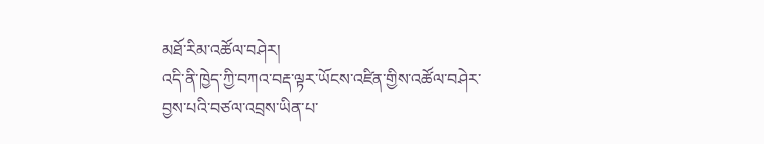མཐོ་རིམ་འཚོལ་བཤེར།
འདི་ནི་ཁྱེད་ཀྱི་བཀའ་བརྡ་ལྟར་ཡོངས་འཛིན་གྱིས་འཚོལ་བཤེར་བྱས་པའི་བཙལ་འབྲས་ཡིན་པ་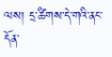ལས། དྲ་ཚིགས་དེ་གའི་ནང་དོན་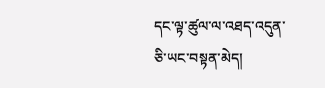དང་ལྟ་ཚུལ་ལ་འཐད་འདུན་ཅི་ཡང་བསྟན་མེད།